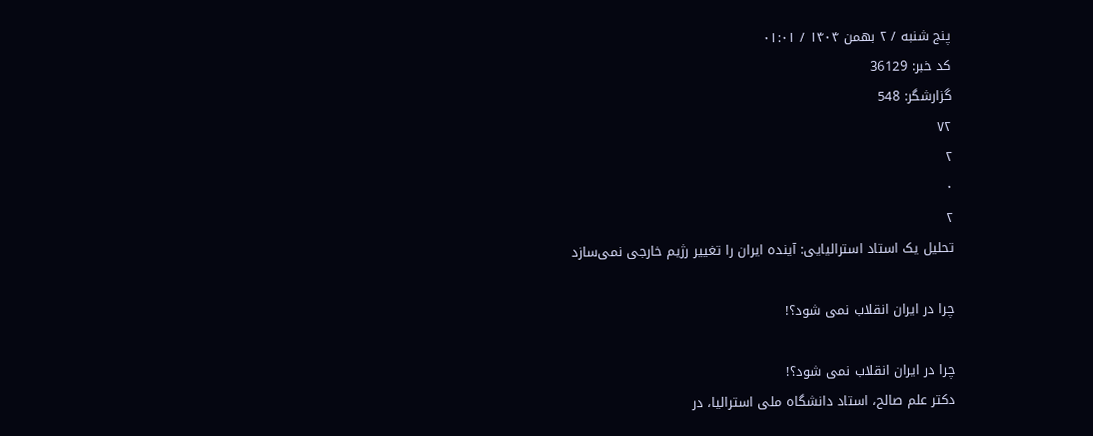پنج شنبه / ۲ بهمن ۱۴۰۴ / ۰۱:۰۱
کد خبر: 36129
گزارشگر: 548
۷۲
۲
۰
۲
تحلیل یک استاد استرالیایی: آینده ایران را تغییر رژیم خارجی نمی‌سازد

چرا در ایران انقلاب نمی شود؟!

چرا در ایران انقلاب نمی شود؟!
دکتر علم صالح، استاد دانشگاه ملی استرالیا، در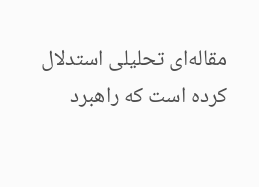مقاله‌ای تحلیلی استدلال کرده است که راهبرد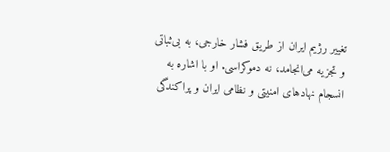تغییر رژیم ایران از طریق فشار خارجی، به بی‌ثباتی و تجزیه می‌انجامد، نه دموکراسی. او با اشاره به انسجام نهادهای امنیتی و نظامی ایران و پراکندگی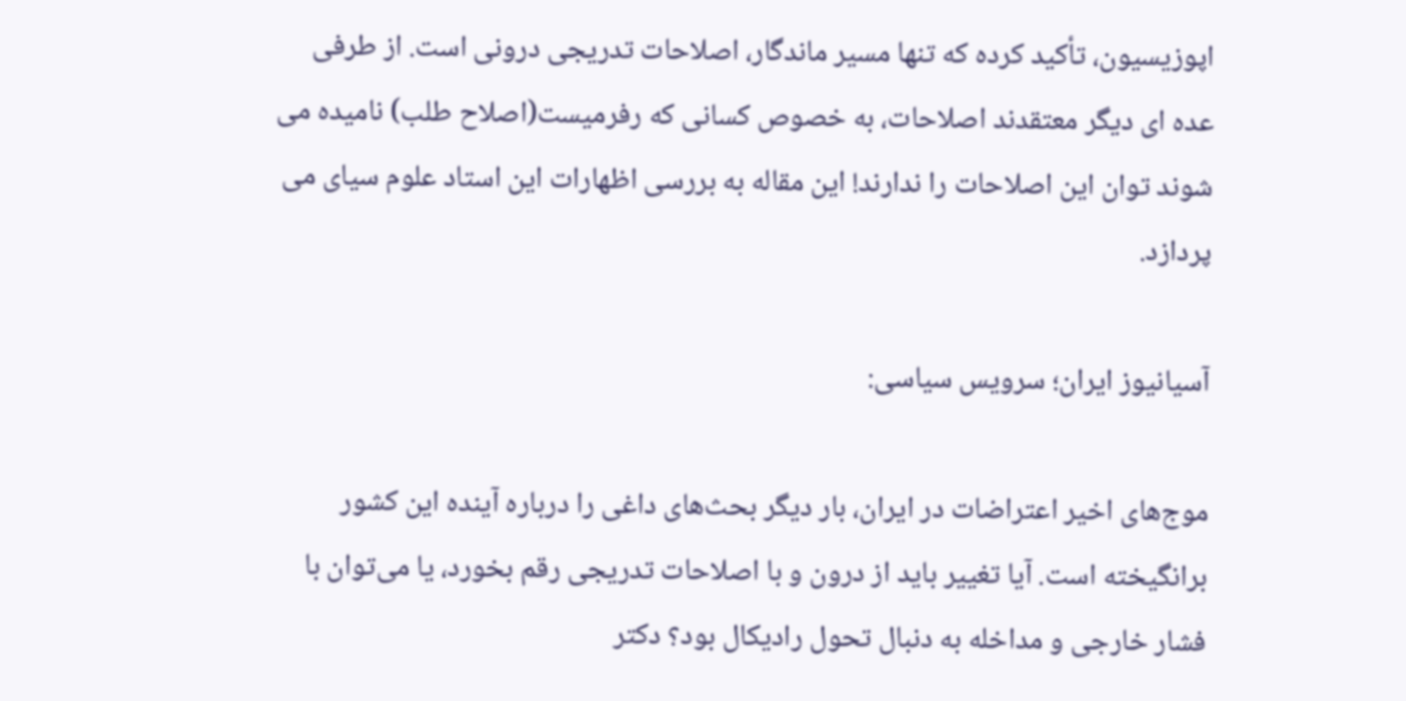اپوزیسیون، تأکید کرده که تنها مسیر ماندگار، اصلاحات تدریجی درونی است. از طرفی عده ای دیگر معتقدند اصلاحات، به خصوص کسانی که رفرمیست(اصلاح طلب) نامیده می شوند توان این اصلاحات را ندارند! این مقاله به بررسی اظهارات این استاد علوم سیای می پردازد.

آسیانیوز ایران؛ سرویس سیاسی:

موج‌های اخیر اعتراضات در ایران، بار دیگر بحث‌های داغی را درباره آینده این کشور برانگیخته است. آیا تغییر باید از درون و با اصلاحات تدریجی رقم بخورد، یا می‌توان با فشار خارجی و مداخله به دنبال تحول رادیکال بود؟ دکتر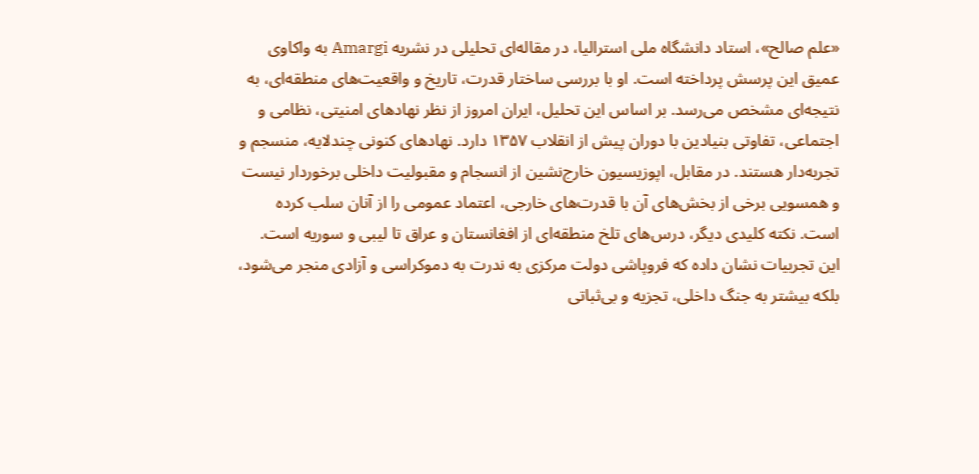«علم صالح»، استاد دانشگاه ملی استرالیا، در مقاله‌ای تحلیلی در نشریه Amargi به واکاوی عمیق این پرسش پرداخته است. او با بررسی ساختار قدرت، تاریخ و واقعیت‌های منطقه‌ای، به نتیجه‌ای مشخص می‌رسد. بر اساس این تحلیل، ایران امروز از نظر نهادهای امنیتی، نظامی و اجتماعی، تفاوتی بنیادین با دوران پیش از انقلاب ۱۳۵۷ دارد. نهادهای کنونی چندلایه، منسجم و تجربه‌دار هستند. در مقابل، اپوزیسیون خارج‌نشین از انسجام و مقبولیت داخلی برخوردار نیست و همسویی برخی از بخش‌های آن با قدرت‌های خارجی، اعتماد عمومی را از آنان سلب کرده است. نکته کلیدی دیگر، درس‌های تلخ منطقه‌ای از افغانستان و عراق تا لیبی و سوریه است. این تجربیات نشان داده که فروپاشی دولت مرکزی به ندرت به دموکراسی و آزادی منجر می‌شود، بلکه بیشتر به جنگ داخلی، تجزیه و بی‌ثباتی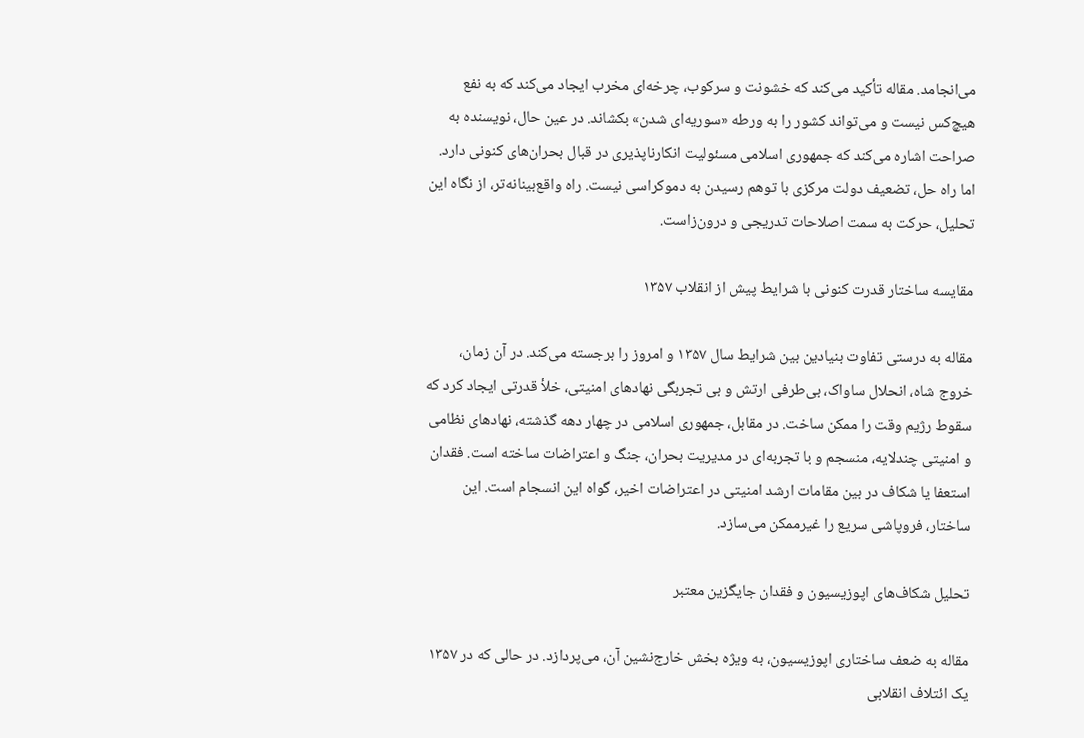می‌انجامد. مقاله تأکید می‌کند که خشونت و سرکوب، چرخه‌ای مخرب ایجاد می‌کند که به نفع هیچ‌کس نیست و می‌تواند کشور را به ورطه «سوریه‌ای شدن» بکشاند. در عین حال، نویسنده به صراحت اشاره می‌کند که جمهوری اسلامی مسئولیت انکارناپذیری در قبال بحران‌های کنونی دارد. اما راه حل، تضعیف دولت مرکزی با توهم رسیدن به دموکراسی نیست. راه واقع‌بینانه‌تر، از نگاه این تحلیل، حرکت به سمت اصلاحات تدریجی و درون‌زاست.

مقایسه ساختار قدرت کنونی با شرایط پیش از انقلاب ۱۳۵۷

مقاله به درستی تفاوت بنیادین بین شرایط سال ۱۳۵۷ و امروز را برجسته می‌کند. در آن زمان، خروج شاه، انحلال ساواک، بی‌طرفی ارتش و بی تجربگی نهادهای امنیتی، خلأ قدرتی ایجاد کرد که سقوط رژیم وقت را ممکن ساخت. در مقابل، جمهوری اسلامی در چهار دهه گذشته، نهادهای نظامی و امنیتی چندلایه، منسجم و با تجربه‌ای در مدیریت بحران، جنگ و اعتراضات ساخته است. فقدان استعفا یا شکاف در بین مقامات ارشد امنیتی در اعتراضات اخیر، گواه این انسجام است. این ساختار، فروپاشی سریع را غیرممکن می‌سازد.

تحلیل شکاف‌های اپوزیسیون و فقدان جایگزین معتبر

مقاله به ضعف ساختاری اپوزیسیون، به ویژه بخش خارج‌نشین آن، می‌پردازد. در حالی که در ۱۳۵۷ یک ائتلاف انقلابی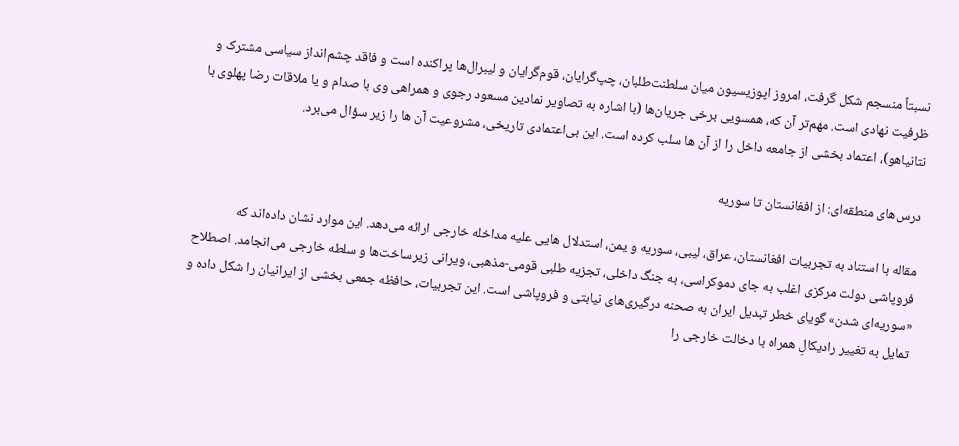نسبتاً منسجم شکل گرفت، امروز اپوزیسیون میان سلطنت‌طلبان، چپ‌گرایان، قوم‌گرایان و لیبرال‌ها پراکنده است و فاقد چشم‌انداز سیاسی مشترک و ظرفیت نهادی است. مهم‌تر آن که، همسویی برخی جریان‌ها (با اشاره به تصاویر نمادین مسعود رجوی و همراهی وی با صدام و یا ملاقات رضا پهلوی با نتانیاهو)، اعتماد بخشی از جامعه داخل را از آن ها سلب کرده است. این بی‌اعتمادی تاریخی، مشروعیت آن ها را زیر سؤال می‌برد.

درس‌های منطقه‌ای: از افغانستان تا سوریه

مقاله با استناد به تجربیات افغانستان، عراق، لیبی، سوریه و یمن، استدلال هایی علیه مداخله خارجی ارائه می‌دهد. این موارد نشان داده‌اند که فروپاشی دولت مرکزی اغلب به جای دموکراسی، به جنگ داخلی، تجزیه طلبی قومی-مذهبی، ویرانی زیرساخت‌ها و سلطه خارجی می‌انجامد. اصطلاح «سوریه‌ای شدن» گویای خطر تبدیل ایران به صحنه درگیری‌های نیابتی و فروپاشی است. این تجربیات، حافظه جمعی بخشی از ایرانیان را شکل داده و تمایل به تغییر رادیکالِ همراه با دخالت خارجی را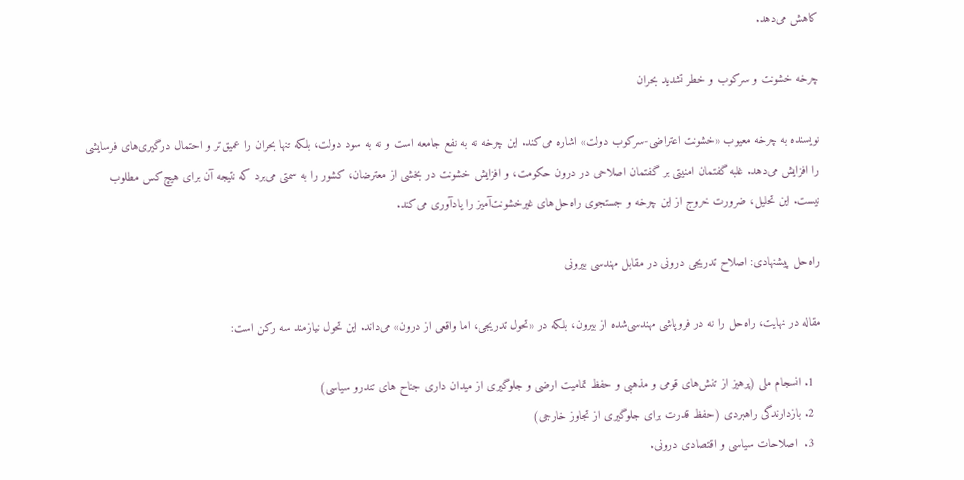کاهش می‌دهد.

چرخه خشونت و سرکوب و خطر تشدید بحران

نویسنده به چرخه معیوب «خشونت اعتراضی-سرکوب دولت» اشاره می‌کند. این چرخه نه به نفع جامعه است و نه به سود دولت، بلکه تنها بحران را عمیق‌تر و احتمال درگیری‌های فرسایشی را افزایش می‌دهد. غلبه گفتمان امنیتی بر گفتمان اصلاحی در درون حکومت، و افزایش خشونت در بخشی از معترضان، کشور را به سمتی می‌برد که نتیجه آن برای هیچ‌کس مطلوب نیست. این تحلیل، ضرورت خروج از این چرخه و جستجوی راه‌حل‌های غیرخشونت‌آمیز را یادآوری می‌کند.

راه‌حل پیشنهادی: اصلاح تدریجی درونی در مقابل مهندسی بیرونی

مقاله در نهایت، راه‌حل را نه در فروپاشی مهندسی‌شده از بیرون، بلکه در «تحول تدریجی، اما واقعی از درون» می‌داند. این تحول نیازمند سه رکن است:

  1. انسجام ملی (پرهیز از تنش‌های قومی و مذهبی و حفظ تمامیت‌ ارضی و جلوگیری از میدان داری جناح های تندرو سیاسی)
  2. بازدارندگی راهبردی (حفظ قدرت برای جلوگیری از تجاوز خارجی)
  3.  اصلاحات سیاسی و اقتصادی درونی.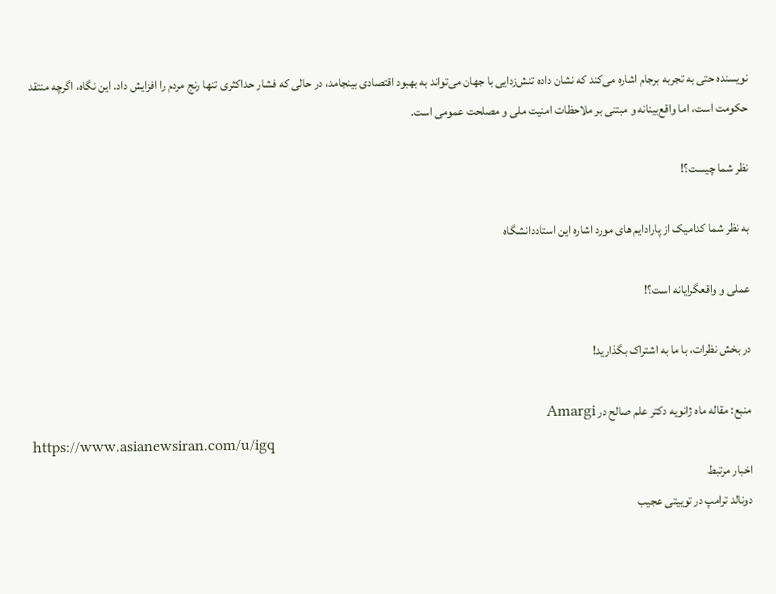نویسنده حتی به تجربه برجام اشاره می‌کند که نشان داده تنش‌زدایی با جهان می‌تواند به بهبود اقتصادی بینجامد، در حالی که فشار حداکثری تنها رنج مردم را افزایش داد. این نگاه، اگرچه منتقد حکومت است، اما واقع‌بینانه و مبتنی بر ملاحظات امنیت ملی و مصلحت عمومی است.

نظر شما چیست؟!

به نظر شما کدامیک از پارادایم های مورد اشاره این استاددانشگاه

عملی و واقعگرایانه است؟!

در بخش نظرات، با ما به اشتراک بگذارید!

منبع: مقاله ماه ژانویه دکتر علم صالح در Amargi
https://www.asianewsiran.com/u/igq
اخبار مرتبط
دونالد ترامپ در توییتی عجیب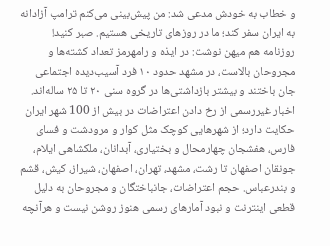و خطاب به خودش مدعی شد: من پیش‌بینی می‌کنم ترامپ آزادانه به ایران سفر کند؛ ما در روزهای تاریخی هستیم. صبر کنید!
روزنامه هم میهن نوشت: در ایذه و رامهرمز تعداد کشته‌‌ها و مجروحان بالاست، در مشهد حدود ۱۰ فرد آسیب‌دیده اجتماعی جان باختند و بیشتر بازداشتی‌ها در گروه سنی ۲۰ تا ۲۵ ساله‌اند. اخبار غیررسمی از رخ دادن اعتراضات در بیش از 100 شهر ایران حکایت دارد؛ از شهرهایی کوچک مثل کوار و مرودشت و فسای فارس، هفشجان چهارمحال و بختیاری، آبدانان، ملکشاهی ایلام، جونقان اصفهان تا رشت، مشهد، تهران، اصفهان، شیراز، کیش، قشم و بندرعباس. حجم اعتراضات، جانباختگان و مجروحان به دلیل قطعی اینترنت و نبود آمارهای رسمی هنوز روشن نیست و هرآنچه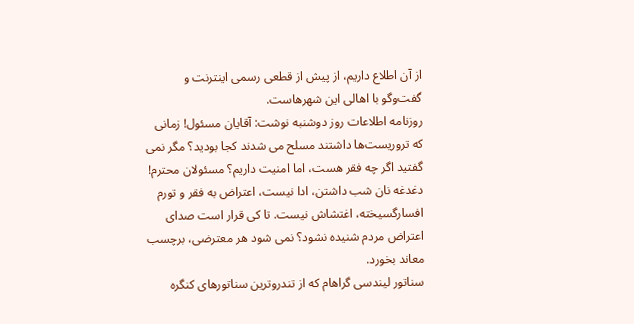از ‌آن اطلاع داریم، از پیش از قطعی رسمی اینترنت و گفت‌وگو با اهالی این شهرهاست.
روزنامه اطلاعات روز دوشنبه نوشت: آقایان مسئول! زمانی که تروریست‌ها داشتند مسلح می شدند کجا بودید؟ مگر نمی گفتید اگر چه فقر هست، اما امنیت داریم؟ مسئولان محترم! دغدغه‌ نان شب داشتن، ادا نیست، اعتراض به فقر و تورم افسارگسیخته، اغتشاش نیست. تا کی قرار است صدای اعتراض مردم شنیده نشود؟ نمی شود هر معترضی، برچسب معاند بخورد.
سناتور لیندسی گراهام که از تندروترین سناتورهای کنگره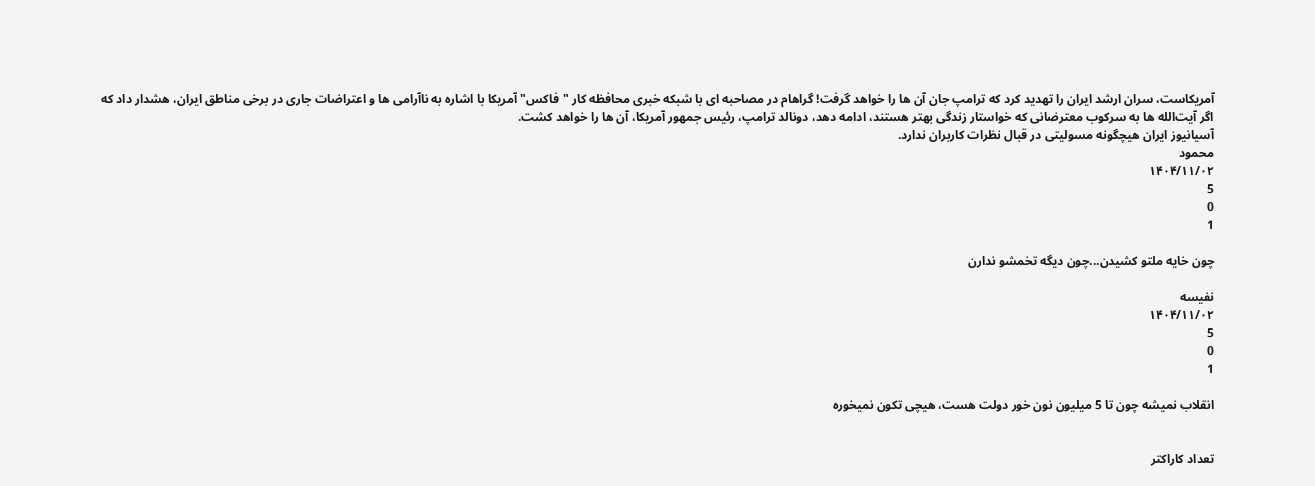آمریکاست، سران ارشد ایران را تهدید کرد که ترامپ جان آن ها را خواهد گرفت! گراهام در مصاحبه ای با شبکه خبری محافظه کار "فاکس" آمریکا با اشاره به ناآرامی ها و اعتراضات جاری در برخی مناطق ایران، هشدار داد که اگر آیت‌الله ها به سرکوب معترضانی که خواستار زندگی بهتر هستند، ادامه دهد، دونالد ترامپ، رئیس جمهور آمریکا، آن ها را خواهد کشت.
آسیانیوز ایران هیچگونه مسولیتی در قبال نظرات کاربران ندارد.
محمود
۱۴۰۴/۱۱/۰۲
5
0
1

چون خایه ملتو کشیدن...چون دیگه تخمشو ندارن

نفیسه
۱۴۰۴/۱۱/۰۲
5
0
1

انقلاب نمیشه چون تا 5 میلیون نون خور دولت هست، هیچی تکون نمیخوره


تعداد کاراکتر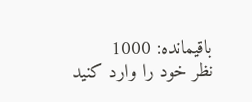باقیمانده: 1000
نظر خود را وارد کنید